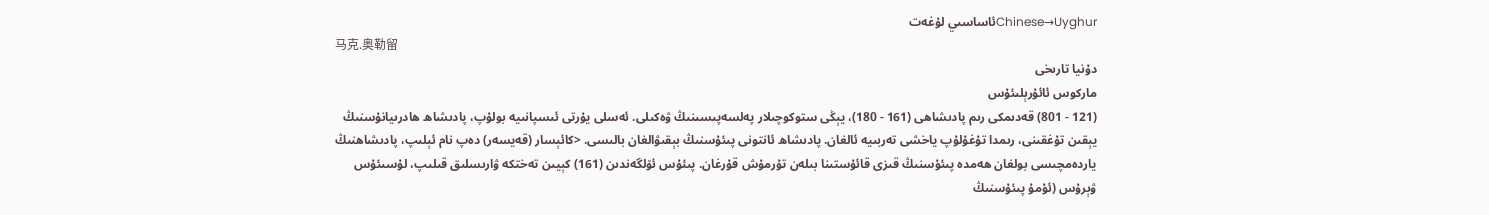Chinese→Uyghurئاساسىي لۇغەت
马克.奥勒留
دۇنيا تارىخى
ماركوس ئائۇرېلىئۇس
(121 - 801) قەدىمكى رىم پادىشاھى (161 - 180)، يېڭى ستوكوچىلار پەلسەپىسىنىڭ ۋەكىلى. ئەسلى يۇرتى ئىسپانىيە بولۇپ، پادىشاھ ھادرىيانۇسنىڭ يېقىن تۇغقىنى، رىمدا تۇغۇلۇپ ياخشى تەربىيە ئالغان. پادىشاھ ئانتونى پىئۇسنىڭ بېقىۋالغان بالىسى. <كائېسار (قەيسەر) دەپ نام ئېلىپ، پادىشاھنىڭ ياردەمچىسى بولغان ھەمدە پىئۇسنىڭ قىزى قائۇستىنا بىلەن تۇرمۇش قۇرغان. پىئۇس ئۆلگەندىن (161) كېيىن تەختكە ۋارىسلىق قىلىپ، لۇسىئۇس ۋېرۇس (ئۇمۇ پىئۇسنىڭ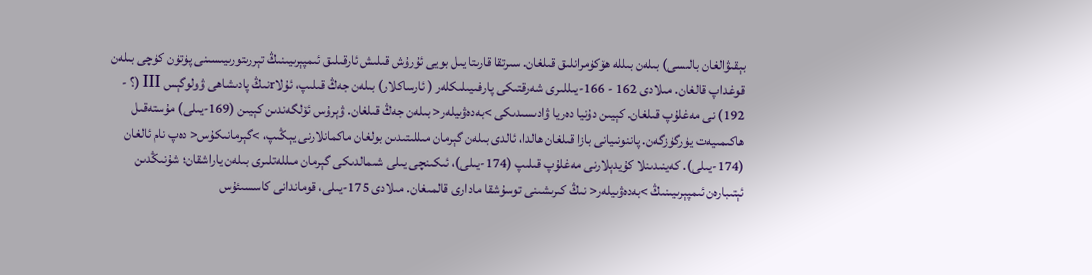بېقىۋالغان بالىسى) بىلەن بىللە ھۆكۈمرانلىق قىلغان. سىرتقا قارىتا يىل بويى ئۇرۇش قىلىش ئارقىلىق ئىمپېرىيىنىڭ تېررىتورىيىسىنى پۈتۈن كۈچى بىلەن قوغداپ قالغان. مىلادى 162 - 166-يىللىرى شەرقتىكى پارفىيىلىكلەر ( ئارساكلار) بىلەن جەڭ قىلىپ، ئۇلاrنىڭ پادىشاھى ۋولوگېس Ⅲ (؟ - 192) نى مەغلۇپ قىلغان. كېيىن دۇنيا دەريا ۋادىسىدىكى >بەدەۋىيلەر< بىلەن جەڭ قىلغان. ۋېرۇس ئۆلگەندىن كېيىن (169-يىلى) مۇستەقىل ھاكىمىيەت يۈرگۈزگەن. پاننونىيانى بازا قىلغان ھالدا، ئالدى بىلەن گېرمان مىللىتىدىن بولغان ماكمانلارنى يېڭىپ، >گېرمانىكۇس< دەپ نام ئالغان (174-يىلى). كەينىدىنلا كۇيدېلارنى مەغلۇپ قىلىپ (174-يىلى)، ئىكىنچى يىلى شىمالدىكى گېرمان مىللەتلىرى بىلەن ياراشقان؛ شۇنىڭدىن ئېتىبارەن ئىمپېرىيىنىڭ >بەدەۋىيلەر< نىڭ كىرىشىنى توسۇشقا مادارى قالمىغان. مىلادى 175-يىلى، قوماندانى كاسسىئۇس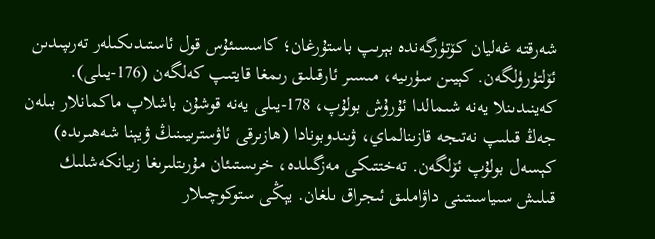شەرقتە غەليان كۆتۈرگەندە بېرىپ باستۇرغان؛ كاسسىئۇس قول ئاستىدىكىلەر تەرىپىدىن ئۆلتۈرۈلگەن. كېيىن سۈرىيە، مىسىر ئارقىلىق رىمغا قايتىپ كەلگەن (176-يىلى). كەينىدىنلا يەنە شىمالدا ئۇرۇش بولۇپ، 178-يىلى يەنە قوشۇن باشلاپ ماكمانلار بىلەن جەڭ قىلىپ نەتىجە قازىنالماي، ۋىندوبونادا (ھازىرقى ئاۋسترىيىنىڭ ۋيېنا شەھىرىدە) كېسەل بولۇپ ئۆلگەن. تەختتىكى مەزگىلدە، خرىستىئان مۇرىتلىرىغا زىيانكەشلىك قىلىش سىياسىتىنى داۋاملىق ئىجراق ىلغان. يېڭى ستوكوچىلار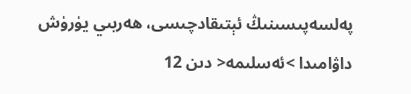پەلسەپىسىنىڭ ئېتىقادچىسى، ھەربىي يۈرۈش داۋامىدا >ئەسلىمە< دىن 12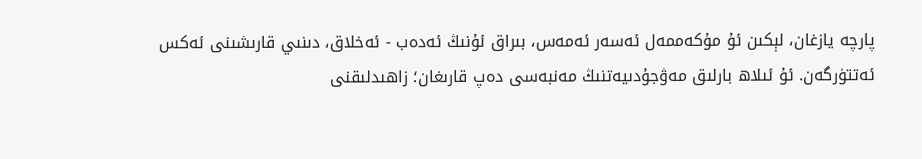پارچە يازغان، لېكىن ئۇ مۇكەممەل ئەسەر ئەمەس، بىراق ئۇنىڭ ئەدەب - ئەخلاق، دىنىي قارىشىنى ئەكس ئەتتۈرگەن. ئۇ ئىلاھ بارلىق مەۋجۇدىيەتنىڭ مەنبەسى دەپ قارىغان؛ زاھىدلىقنى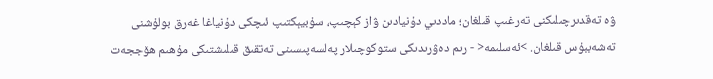ۋە تەقدىرچىلىكنى تەرغىپ قىلغان؛ ماددىي دۇنيادىن ۋاز كېچىپ، سۇبيېكتىپ ئىچكى دۇنياغا غەرق بولۇشنى تەشەببۇس قىلغان. >ئەسلىمە< - رىم دەۋرىدىكى ستوكوچىلار پەلسەپىسىنى تەتقىق قىلىشتىكى مۇھىم ھۆججەت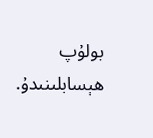بولۇپ ھېسابلىنىدۇ.